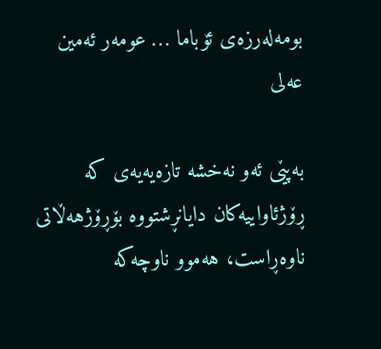بومه‌له‌رزه‌ی ئۆباما … عومه‌ر ئه‌مین عه‌لی

به‌پێی ئه‌و نه‌خشه‌ تازه‌یه‌یه‌ی كه‌ ڕۆژئاواییه‌كان دایانڕشتووه‌ بۆڕۆژهه‌ڵاتی ناوه‌ڕاست، هه‌موو ناوچه‌كه‌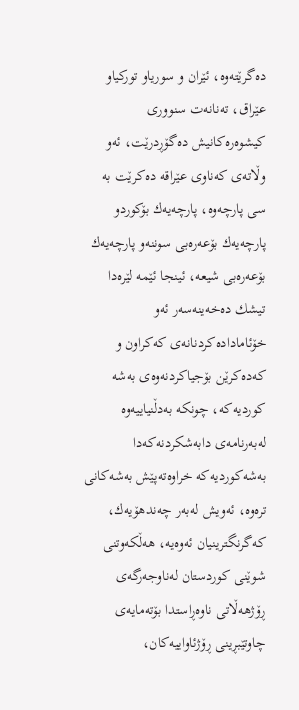ده‌گرێته‌وه‌، ئێران و سوریاو توركیاو عێراق، ته‌نانه‌ت سنووری كیشوه‌ره‌كانیش ده‌گۆڕدرێت، ئه‌و وڵاته‌ی كه‌ناوی عێراقه‌ ده‌كرێت به‌ سی پارچه‌وه‌، پارچه‌یه‌ك بۆكوردو پارچه‌یه‌ك بۆعه‌ره‌بی سوننه‌و پارچه‌یه‌ك بۆعه‌ره‌بی شیعه‌، ئینجا ئێمه‌ لێره‌دا تیشك ده‌خه‌ینه‌سه‌ر ئه‌و خۆئاماداده‌كردنانه‌ی كه‌كراون و كه‌ده‌كرێن بۆجیاكردنه‌وه‌ی به‌شه‌ كوردیه‌كه‌، چونكه‌ به‌دڵنیاییه‌وه‌ له‌به‌رنامه‌ی دابه‌شكردنه‌كه‌دا به‌شه‌كوردیه‌كه‌ خراوه‌ته‌پێش به‌شه‌كانی تره‌وه‌، ئه‌ویش له‌به‌ر چه‌ندهۆیه‌ك، كه‌گرنگترینیان ئه‌وه‌یه‌، هه‌ڵكه‌وتنی شوێنی كوردستان له‌ناوجه‌رگه‌ی ڕۆژهه‌ڵاتی ناوه‌ڕاستدا بۆته‌مایه‌ی چاوتێبڕینی ڕۆژئاواییه‌كان،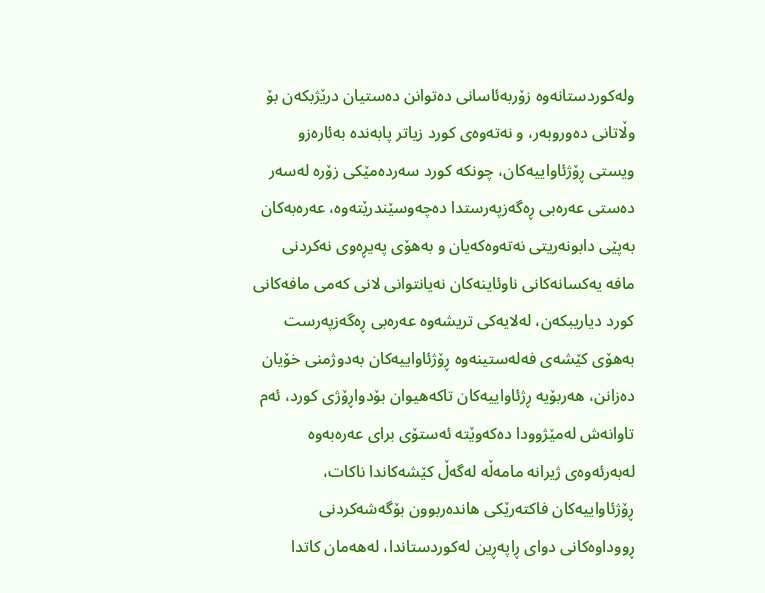وله‌كوردستانه‌وه‌ زۆربه‌ئاسانی ده‌توانن ده‌ستیان درێژبكه‌ن بۆ وڵاتانی ده‌وروبه‌ر، و نه‌ته‌وه‌ی كورد زیاتر پابه‌نده‌ به‌ئاره‌زو ویستی ڕۆژئاواییه‌كان، چونكه‌ كورد سه‌رده‌مێكی زۆره‌ له‌سه‌ر ده‌ستی عه‌ره‌بی ڕه‌گه‌زپه‌رستدا ده‌چه‌وسێندرێته‌وه‌، عه‌ره‌به‌كان به‌پێی دابونه‌ریتی نه‌ته‌وه‌كه‌یان و به‌هۆی په‌یڕه‌وی نه‌كردنی مافه‌ یه‌كسانه‌كانی ناوئاینه‌كان نه‌یانتوانی لانی كه‌می مافه‌كانی كورد دیاریبكه‌ن، له‌لایه‌كی تریشه‌وه‌ عه‌ره‌بی ڕه‌گه‌زپه‌رست به‌هۆی كێشه‌ی فه‌له‌ستینه‌وه‌ ڕۆژئاواییه‌كان به‌دوژمنی خۆیان ده‌زانن، هه‌ربۆیه‌ ڕژئاواییه‌كان تاكه‌هیوان بۆدواڕۆژی كورد، ئه‌م تاوانه‌ش له‌مێژوودا ده‌كه‌وێته‌ ئه‌ستۆی برای عه‌ره‌به‌وه‌ له‌به‌رئه‌وه‌ی ژیرانه‌ مامه‌ڵه‌ له‌گه‌ڵ كێشه‌كاندا ناكات، ڕۆژئاواییه‌كان فاكته‌رێكی هانده‌ربوون بۆگه‌شه‌كردنی ڕووداوه‌كانی دوای ڕاپه‌ڕین له‌كوردستاندا، له‌هه‌مان كاتدا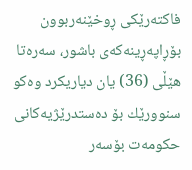فاكته‌رێكی ڕوخێنه‌ربوون بۆڕاپه‌ڕینه‌كه‌ی باشور، سه‌ره‌تا هێڵی (36) یان دیاریكرد وه‌كو سنوورێك بۆ ده‌ستدرێژیه‌كانی حكومه‌ت بۆسه‌ر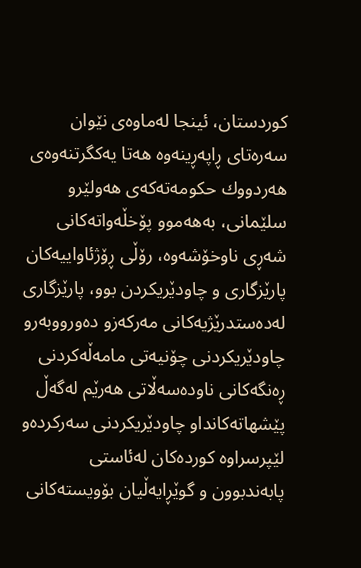كوردستان، ئینجا له‌ماوه‌ی نێوان سه‌ره‌تای ڕاپه‌ڕینه‌وه‌ هه‌تا یه‌كگرتنه‌وه‌ی هه‌ردووك حكومه‌ته‌كه‌ی هه‌ولێرو سلێمانی، به‌هه‌موو پۆخڵه‌واته‌كانی شه‌ڕی ناوخۆشه‌وه‌، رۆڵی ڕۆژئاواییه‌كان پارێزگاری و چاودێریكردن بوو، پارێزگاری له‌ده‌ستدرێژیه‌كانی مه‌ركه‌زو ده‌ورووبه‌رو چاودێریكردنی چۆنیه‌تی مامه‌ڵه‌كردنی ڕه‌نگه‌كانی ناوده‌سه‌ڵاتی هه‌رێم له‌گه‌ڵ پێشهاته‌كانداو چاودێریكردنی سه‌ركرده‌و لێپرسراوه‌ كورده‌كان له‌ئاستی پابه‌ندبوون و گوێڕایه‌ڵیان بۆویسته‌كانی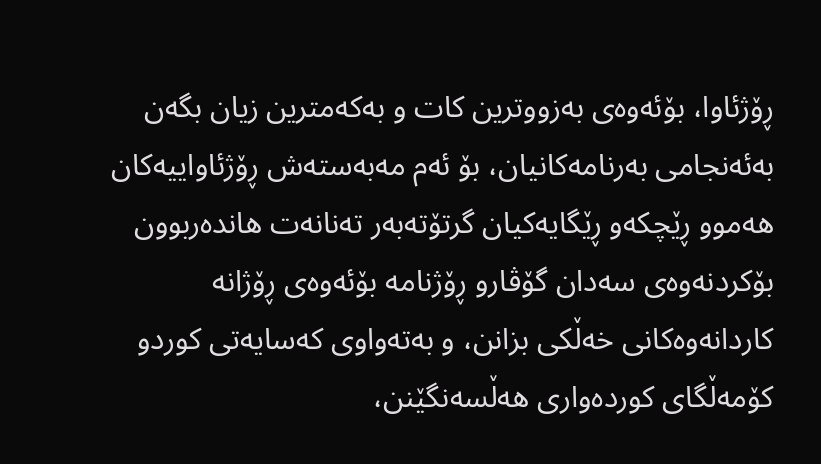ڕۆژئاوا، بۆئه‌وه‌ی به‌زووترین كات و به‌كه‌مترین زیان بگه‌ن به‌ئه‌نجامی به‌رنامه‌كانیان، بۆ ئه‌م مه‌به‌سته‌ش ڕۆژئاواییه‌كان هه‌موو ڕێچكه‌و ڕێگایه‌كیان گرتۆته‌به‌ر ته‌نانه‌ت هانده‌ربوون بۆكردنه‌وه‌ی سه‌دان گۆڤارو ڕۆژنامه‌ بۆئه‌وه‌ی ڕۆژانه‌ كاردانه‌وه‌كانی خه‌ڵكی بزانن، و به‌ته‌واوی كه‌سایه‌تی كوردو كۆمه‌ڵگای كورده‌واری هه‌ڵسه‌نگێنن،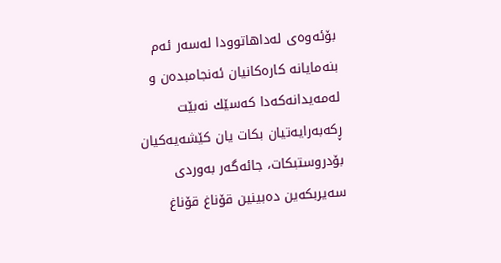بۆئه‌وه‌ی له‌داهاتوودا له‌سه‌ر ئه‌م بنه‌مایانه‌ كاره‌كانیان ئه‌نجامبده‌ن و له‌مه‌یدانه‌كه‌دا كه‌سێك نه‌بێت ڕكه‌به‌رایه‌تیان بكات یان كێشه‌یه‌كیان بۆدروستبكات، جائه‌گه‌ر به‌وردی سه‌یربكه‌ین ده‌بینین قۆناغ قۆناغ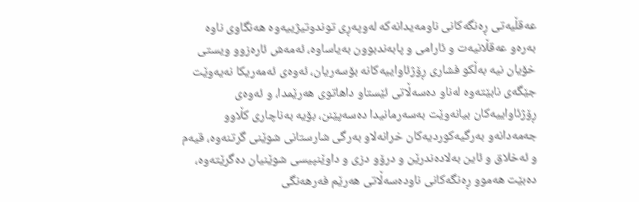عه‌قڵیه‌تی ڕه‌نگه‌كانی ناومه‌یدانه‌كه‌ له‌وپه‌ڕی توندوتیژییه‌وه‌ هه‌نگاوی ناوه‌ به‌ره‌و عه‌قڵانیه‌ت و ئارامی و پابه‌ندبوون به‌یاساوه‌، ئه‌مه‌ش ئاره‌زوو ویستی خۆیان نیه‌ به‌ڵكو فشاری ڕۆژئاواییه‌كانه‌ بۆسه‌ریان، ئه‌وه‌ی ئه‌مه‌ریكا نه‌یه‌وێت جێگه‌ی نابێته‌وه‌ له‌ناو ده‌سه‌ڵاتی ئێستاو داهاتوی هه‌رێمدا، و ئه‌وه‌ی ڕۆژئاواییه‌كان بیانه‌وێت به‌سه‌رمانیدا ده‌سه‌پێنن، بۆیه‌ به‌ناچاری كڵاوو جه‌مه‌دانه‌و به‌رگیه‌كوردیه‌كان خرانه‌لاو به‌رگی شارستانی شوێنی گرتنه‌وه‌، قیه‌م و ئه‌خلاق و ئاین به‌لاده‌ندرێن و درۆو دزی و داوێنپیسی شوێنیان ده‌گرێته‌وه‌، ده‌بێت هه‌موو ڕه‌نگه‌كانی ناوده‌سه‌ڵاتی هه‌رێم فه‌رهه‌نگی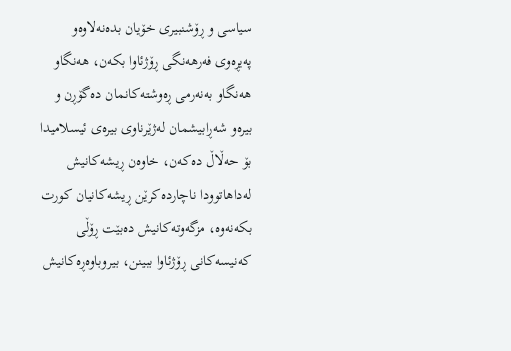سیاسی و ڕۆشنبیری خۆیان بده‌نه‌لاوه‌و په‌یڕه‌وی فه‌رهه‌نگی ڕۆژئاوا بكه‌ن، هه‌نگاو هه‌نگاو به‌نه‌رمی ڕه‌وشته‌كانمان ده‌گۆڕن و بیره‌و شه‌ڕابیشمان له‌ژێرناوی بیره‌ی ئیسلامیدا بۆ حه‌ڵاڵ ده‌كه‌ن، خاوه‌ن ڕیشه‌كانیش له‌داهاتوودا ناچارده‌كرێن ڕیشه‌كانیان كورت بكه‌نه‌وه‌، مزگه‌وته‌كانیش ده‌بێت ڕۆڵی كه‌نیسه‌كانی ڕۆژئاوا ببینن، بیروباوه‌ڕه‌كانیش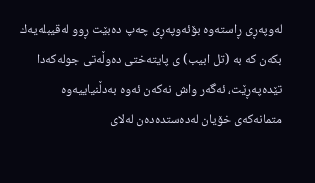له‌وپه‌ڕی ڕاسته‌وه‌ بۆئه‌وپه‌ڕی چه‌پ ده‌بێت ڕوو له‌قیبله‌یه‌ك بكه‌ن كه‌ به‌ (تل ابیب) ی پایته‌ختی ده‌وڵه‌تی جوله‌كه‌دا تێده‌په‌ڕێت، ئه‌گه‌ر واش نه‌كه‌ن ئه‌وه‌ به‌دڵنیاییه‌وه‌ متمانه‌كه‌ی خۆیان له‌ده‌ستده‌ده‌ن له‌لای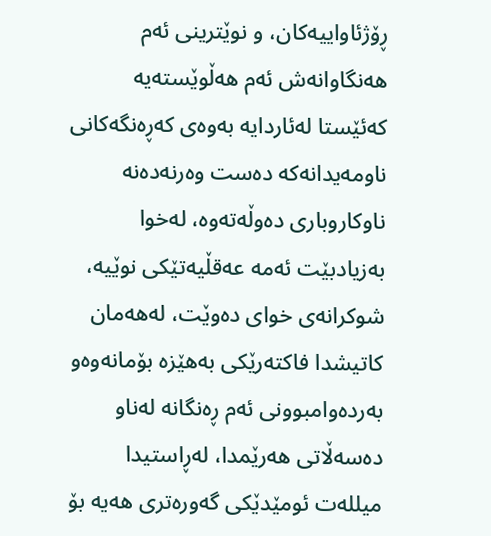ڕۆژئاواییه‌كان، و نوێترینی ئه‌م هه‌نگاوانه‌ش ئه‌م هه‌ڵوێسته‌یه‌ كه‌ئێستا له‌ئاردایه‌ به‌وه‌ی كه‌ڕه‌نگه‌كانی ناومه‌یدانه‌كه‌ ده‌ست وه‌رنه‌ده‌نه‌ ناوكاروباری ده‌وڵه‌ته‌وه‌، له‌خوا به‌زیادبێت ئه‌مه‌ عه‌قڵیه‌تێكی نوێیه‌، شوكرانه‌ی خوای ده‌وێت، له‌هه‌مان كاتیشدا فاكته‌رێكی به‌هێزه‌ بۆمانه‌وه‌و به‌رده‌وامبوونی ئه‌م ڕه‌نگانه‌ له‌ناو ده‌سه‌ڵاتی هه‌رێمدا، له‌ڕاستیدا میلله‌ت ئومێدێكی گه‌وره‌تری هه‌یه‌ بۆ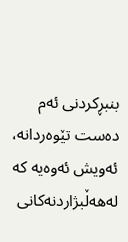بنبڕكردنی ئه‌م ده‌ست تێوه‌ردانه‌، ئه‌ویش ئه‌وه‌یه‌ كه‌ له‌هه‌ڵبژاردنه‌كانی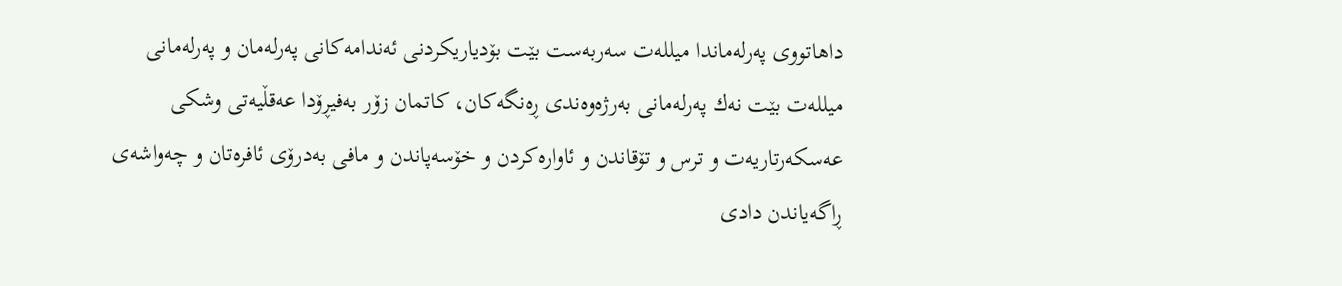داهاتووی په‌رله‌ماندا میلله‌ت سه‌ربه‌ست بێت بۆدیاریكردنی ئه‌ندامه‌كانی په‌رله‌مان و په‌رله‌مانی میلله‌ت بێت نه‌ك په‌رله‌مانی به‌رژه‌وه‌ندی ڕه‌نگه‌كان، كاتمان زۆر به‌فیڕۆدا عه‌قڵیه‌تی وشكی عه‌سكه‌رتاریه‌ت و ترس و تۆقاندن و ئاواره‌كردن و خۆسه‌پاندن و مافی به‌درۆی ئافره‌تان و چه‌واشه‌ی ڕاگه‌یاندن دادی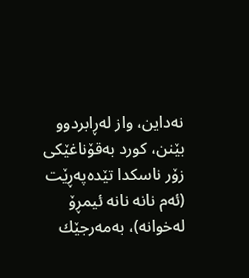نه‌داین، واز له‌ڕابردوو بێنن، كورد به‌قۆناغێكی زۆر ناسكدا تێده‌په‌ڕێت (ئه‌م نانه‌ نانه‌ ئیمڕۆ له‌خوانه‌)، به‌مه‌رجێك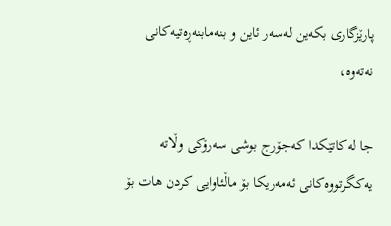پارێزگاری بكه‌ین له‌سه‌ر ئاین و بنه‌مابنه‌ڕه‌تیه‌كانی نه‌ته‌وه‌،

جا له‌كاتێكدا كه‌جۆرج بوشی سه‌رۆكی وڵاته‌ یه‌كگرتووه‌كانی ئه‌مه‌ریكا بۆ ماڵئاوایی كردن هات بۆ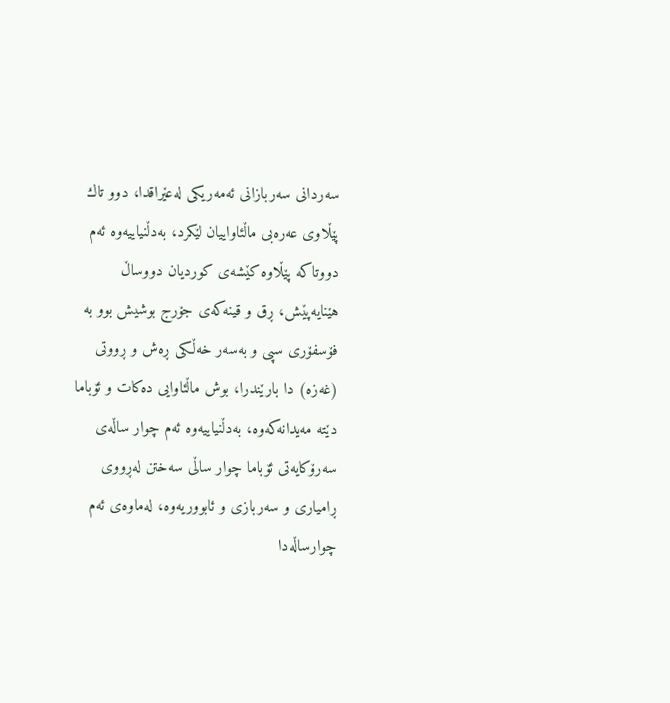سه‌ردانی سه‌ربازانی ئه‌مه‌ریكی له‌عێراقدا، دوو تاك پێڵاوی عه‌ره‌بی ماڵئاواییان لێكرد، به‌دڵنیاییه‌وه‌ ئه‌م دووتاكه‌ پێڵاوه‌ كێشه‌ی كوردیان دووساڵ هێنایه‌پێش، ڕق و قینه‌كه‌ی جۆرج بوشیش بوو به‌ فۆسفۆری سپی و به‌سه‌ر خه‌ڵكی ڕه‌ش و ڕووتی (غه‌زه‌) دا بارێندرا، بوش ماڵئاوایی ده‌كات و ئۆباما دێته‌ مه‌یدانه‌كه‌وه‌، به‌دڵنیاییه‌وه‌ ئه‌م چوار ساڵه‌ی سه‌رۆكایه‌تی ئۆباما چوار ساڵی سه‌ختن له‌ڕووی ڕامیاری و سه‌ربازی و ئابووریه‌وه‌، له‌ماوه‌ی ئه‌م چوارساڵه‌دا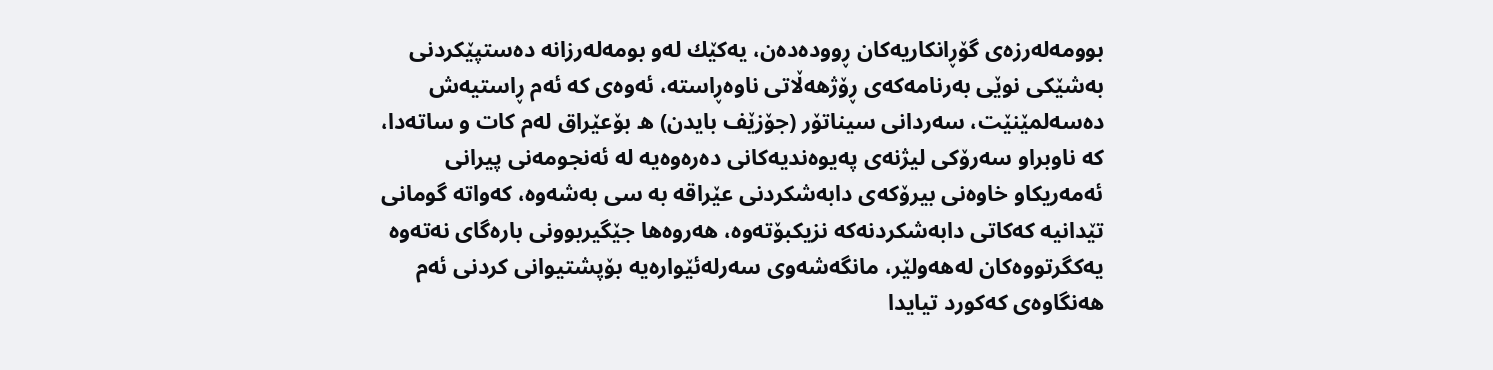بوومه‌له‌رزه‌ی گۆڕانكاریه‌كان ڕووده‌ده‌ن، یه‌كێك له‌و بومه‌له‌رزانه‌ ده‌ستپێكردنی به‌شێكی نوێی به‌رنامه‌كه‌ی ڕۆژهه‌ڵاتی ناوه‌ڕاسته‌، ئه‌وه‌ی كه‌ ئه‌م ڕاستیه‌ش ده‌سه‌لمێنێت، سه‌ردانی سیناتۆر (جۆزێف بایدن) ه‌ بۆعێراق له‌م كات و ساته‌دا، كه‌ ناوبراو سه‌رۆكی لیژنه‌ی په‌یوه‌ندیه‌كانی ده‌ره‌وه‌یه‌ له‌ ئه‌نجومه‌نی پیرانی ئه‌مه‌ریكاو خاوه‌نی بیرۆكه‌ی دابه‌شكردنی عێراقه‌ به‌ سی به‌شه‌وه‌، كه‌واته‌ گومانی تێدانیه‌ كه‌كاتی دابه‌شكردنه‌كه‌ نزیكبۆته‌وه‌، هه‌روه‌ها جێگیربوونی باره‌گای نه‌ته‌وه‌ یه‌كگرتووه‌كان له‌هه‌ولێر، مانگه‌شه‌وی سه‌رله‌ئێواره‌یه‌ بۆپشتیوانی كردنی ئه‌م هه‌نگاوه‌ی كه‌كورد تیایدا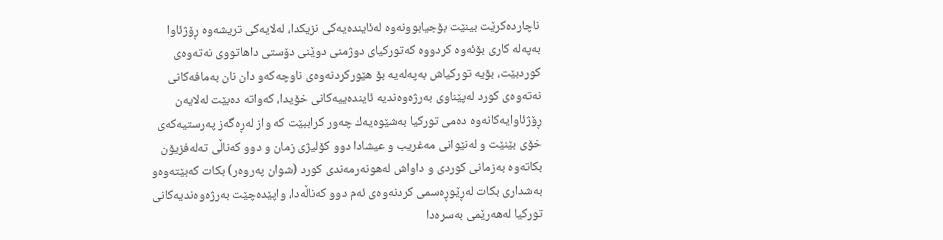ناچارده‌كرێت بینێت بۆجیابوونه‌وه‌ له‌ئاینده‌یه‌كی نزیكدا، له‌لایه‌كی تریشه‌وه‌ ڕۆژئاوا به‌په‌له‌ كاری بۆئه‌وه‌ كردووه‌ كه‌توركیای دوژمنی دوێنی دۆستی داهاتووی نه‌ته‌وه‌ی كوردبێت، بۆیه‌ توركیاش به‌په‌له‌یه‌ بۆ هێوركردنه‌وه‌ی ناوچه‌كه‌و دان نان به‌مافه‌كانی نه‌ته‌وه‌ی كورد له‌پێناوی به‌رژه‌وه‌ندیه‌ ئاینده‌ییه‌كانی خۆیدا، كه‌واته‌ ده‌بێت له‌لایه‌ن ڕۆژئاوایه‌كانه‌وه‌ ده‌می توركیا به‌شێوه‌یه‌ك چه‌ور كراببێت كه‌ واز له‌ڕه‌گه‌ز په‌رستیه‌كه‌ی خۆی بێنێت و له‌نێوانی مه‌غریب و عیشادا دوو كۆلیژی زمان و دوو كه‌ناڵی ته‌له‌فزیۆن بكاته‌وه‌ به‌زمانی كوردی و داواش له‌هونه‌رمه‌ندی كورد (شوان په‌روه‌ر) بكات كه‌بێته‌وه‌و به‌شداری بكات له‌ڕێوڕه‌سمی كردنه‌وه‌ی ئه‌م دوو كه‌ناڵه‌دا، واپێده‌چێت به‌رژه‌وه‌ندیه‌كانی توركیا له‌هه‌رێمی به‌سره‌دا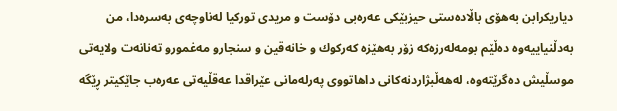دیاریكرابن به‌هۆی باڵاده‌ستی حیزبێكی عه‌ره‌بی دۆست و مریدی توركیا له‌ناوچه‌ی به‌سره‌دا، من به‌دڵنیاییه‌وه‌ ده‌ڵێم بومه‌له‌رزه‌كه‌ زۆر به‌هێزه‌ كه‌ركوك و خانه‌قین و سنجارو مه‌غمورو ته‌نانه‌ت ولایه‌تی موسڵیش ده‌گرێته‌وه‌، له‌هه‌ڵبژاردنه‌كانی داهاتووی په‌رله‌مانی عێراقدا عه‌قڵیه‌تی عه‌ره‌ب جاێكیتر ڕێگه‌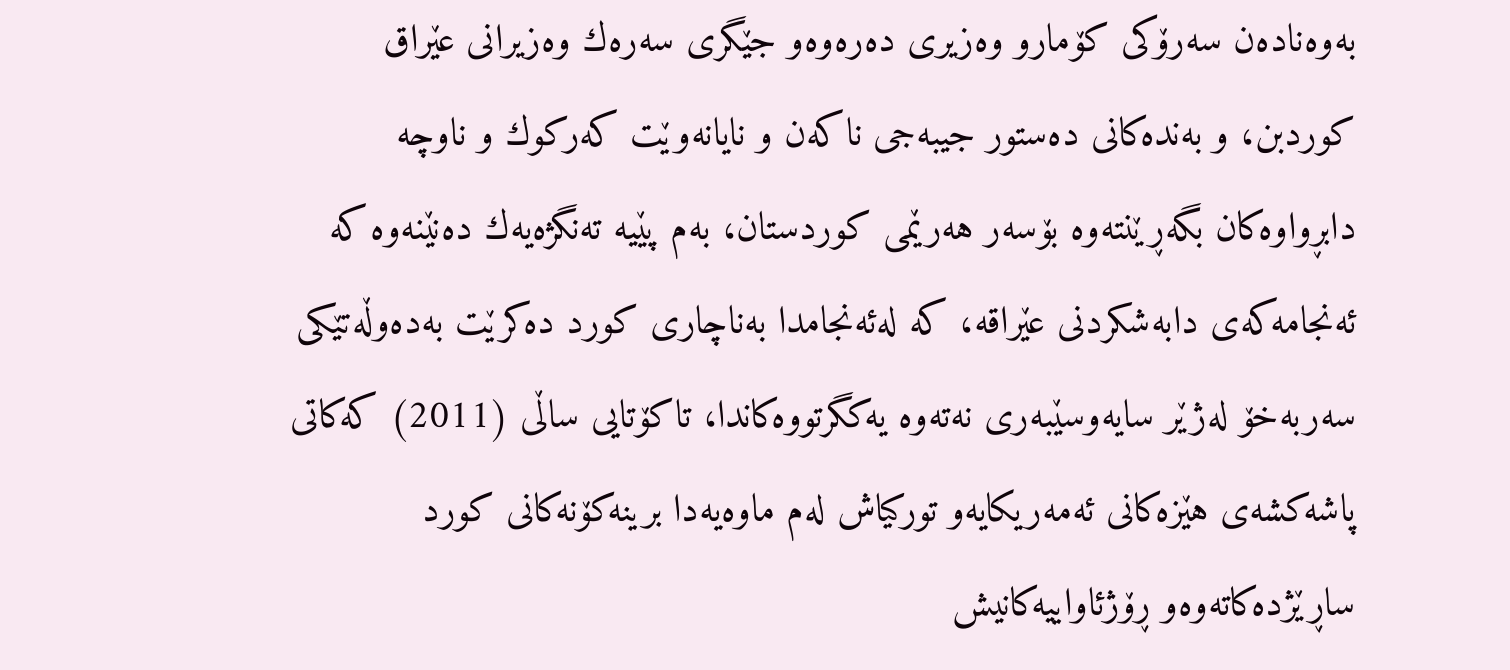به‌وه‌ناده‌ن سه‌رۆكی كۆمارو وه‌زیری ده‌ره‌وه‌و جێگری سه‌ره‌ك وه‌زیرانی عێراق كوردبن، و به‌نده‌كانی ده‌ستور جیبه‌جی ناكه‌ن و نایانه‌وێت كه‌ركوك و ناوچه‌ دابڕواوه‌كان بگه‌ڕێنته‌وه‌ بۆسه‌ر هه‌رێمی كوردستان، به‌م پێیه‌ ته‌نگژه‌یه‌ك ده‌نێنه‌وه‌ كه‌ ئه‌نجامه‌كه‌ی دابه‌شكردنی عێراقه‌، كه‌ له‌ئه‌نجامدا به‌ناچاری كورد ده‌كرێت به‌ده‌وڵه‌تێكی سه‌ربه‌خۆ له‌ژێر سایه‌وسێبه‌ری نه‌ته‌وه‌ یه‌كگرتووه‌كاندا، تاكۆتایی ساڵی (2011) كه‌كاتی پاشه‌كشه‌ی هێزه‌كانی ئه‌مه‌ریكایه‌و توركیاش له‌م ماوه‌یه‌دا برینه‌كۆنه‌كانی كورد ساڕێژده‌كاته‌وه‌و ڕۆژئاواییه‌كانیش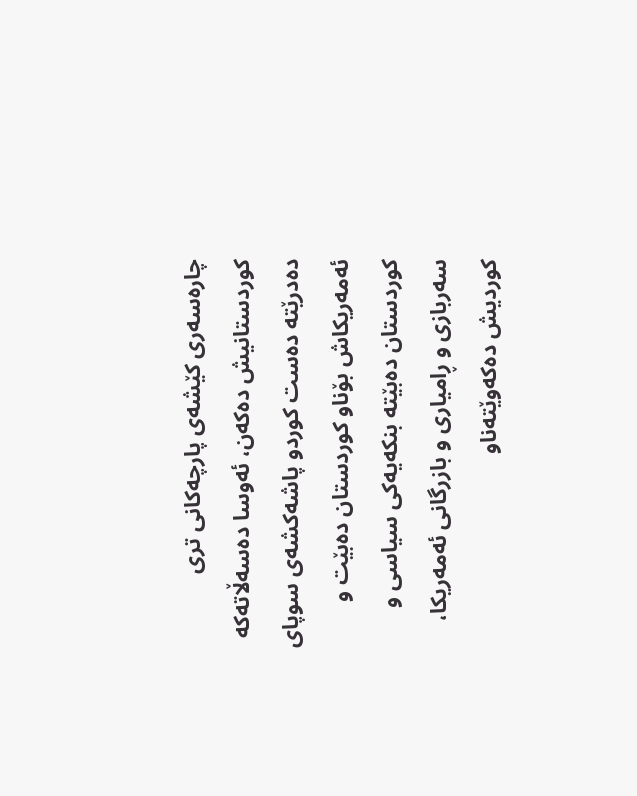چاره‌سه‌ری كێشه‌ی پارچه‌كانی تری كوردستانیش ده‌كه‌ن، ئه‌وسا ده‌سه‌ڵاته‌كه‌ ده‌درێته‌ ده‌ست كوردو پاشه‌كشه‌ی سوپای ئه‌مه‌ریكاش بۆناو كوردستان ده‌بێت و كوردستان ده‌بێته‌ بنكه‌یه‌كی سیاسی و سه‌ربازی و ڕامیاری و بازرگانی ئه‌مه‌ریكا، كوردیش ده‌كه‌وێته‌ناو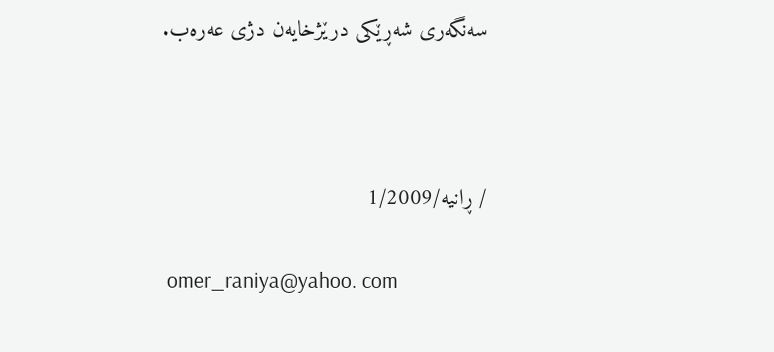سه‌نگه‌ری شه‌ڕێكی درێژخایه‌ن دژی عه‌ره‌ب.



/ ڕانیه‌/1/2009

 omer_raniya@yahoo. com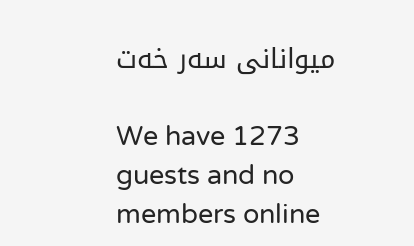میوانانی سەر خەت

We have 1273 guests and no members online